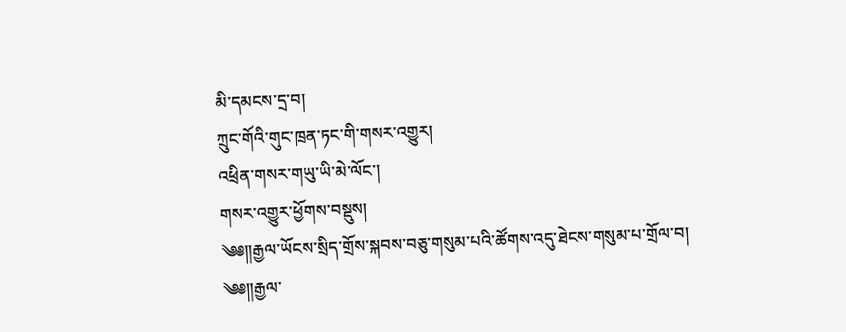མི་དམངས་དྲ་བ།
ཀྲུང་གོའི་གུང་ཁྲན་ཏང་གི་གསར་འགྱུར།
འཕྲིན་གསར་གཡུ་ཡི་མེ་ལོང་།
གསར་འགྱུར་ཕྱོགས་བསྡུས།
༄༅༎རྒྱལ་ཡོངས་སྲིད་གྲོས་སྐབས་བཅུ་གསུམ་པའི་ཚོགས་འདུ་ཐེངས་གསུམ་པ་གྲོལ་བ།
༄༅༎རྒྱལ་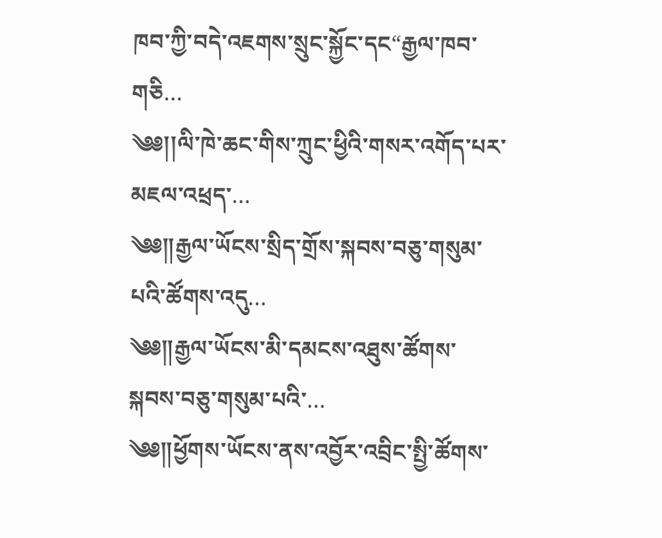ཁབ་ཀྱི་བདེ་འཇགས་སྲུང་སྐྱོང་དང“རྒྱལ་ཁབ་གཅི…
༄༅།།ལི་ཁེ་ཆང་གིས་ཀྲུང་ཕྱིའི་གསར་འགོད་པར་མཇལ་འཕྲད་…
༄༅༎རྒྱལ་ཡོངས་སྲིད་གྲོས་སྐབས་བཅུ་གསུམ་པའི་ཚོགས་འདུ…
༄༅༎རྒྱལ་ཡོངས་མི་དམངས་འཐུས་ཚོགས་སྐབས་བཅུ་གསུམ་པའི་…
༄༅༎ཕྱོགས་ཡོངས་ནས་འབྱོར་འབྲིང་སྤྱི་ཚོགས་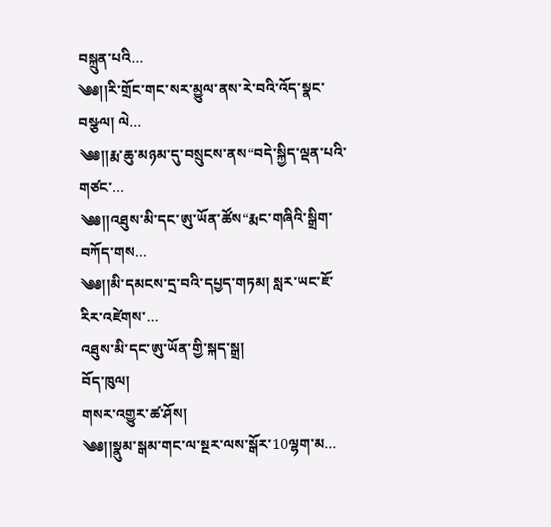བསྐྲུན་པའི…
༄༅།།རི་གྲོང་གང་སར་མྱུལ་ནས་རེ་བའི་འོད་སྣང་བསྩལ། ལེ…
༄༅།།རྨ་ཆུ་མཉམ་དུ་བསྲུངས་ནས“བདེ་སྐྱིད་ལྡན་པའི་གཙང་…
༄༅།།འཐུས་མི་དང་ཨུ་ཡོན་ཚོས“རྨང་གཞིའི་སྒྲིག་བཀོད་གས…
༄༅།།མི་དམངས་དྲ་བའི་དཔྱད་གཏམ། སླར་ཡང་ཇོ་རིར་འཛེགས་…
འཐུས་མི་དང་ཨུ་ཡོན་གྱི་སྐད་སྒྲ།
བོད་ཁུལ།
གསར་འགྱུར་ཚ་ཤོས།
༄༅།།སྣུམ་སྒམ་གང་ལ་སྔར་ལས་སྒོར་10ལྷག་མ…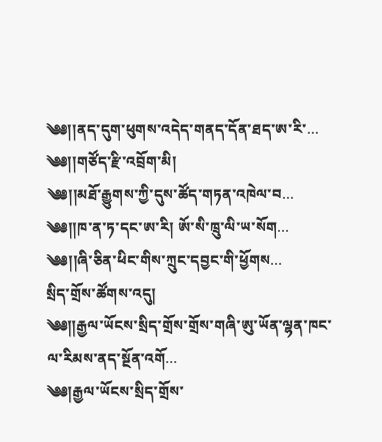༄༅།།ནད་དུག་ཕུགས་འདེད་གནད་དོན་ཐད་ཨ་རི་…
༄༅།།གཙོད་རྫི་འབྲོག་མི།
༄༅།།མཐོ་རྒྱུགས་ཀྱི་དུས་ཚོད་གཏན་འཁེལ་བ…
༄༅།།ཁ་ན་ཏ་དང་ཨ་རི། ཨོ་སི་ཁྲུ་ལི་ཡ་སོག…
༄༅།།ཞི་ཅིན་ཕིང་གིས་ཀྲུང་དབྱང་གི་ཕྱོགས…
སྲིད་གྲོས་ཚོགས་འདུ།
༄༅༎རྒྱལ་ཡོངས་སྲིད་གྲོས་གྲོས་གཞི་ཨུ་ཡོན་ལྷན་ཁང་ལ་རིམས་ནད་སྔོན་འགོ…
༄༅།རྒྱལ་ཡོངས་སྲིད་གྲོས་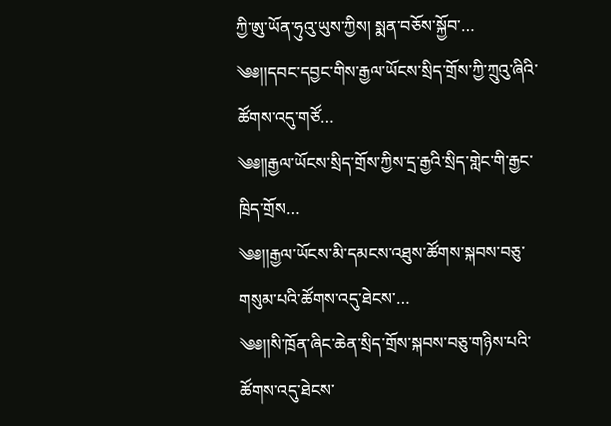ཀྱི་ཨུ་ཡོན་ཧུའུ་ཡུས་ཀྱིས། སྨན་བཅོས་སྐྱོབ་…
༄༅།།དབང་དབྱང་གིས་རྒྱལ་ཡོངས་སྲིད་གྲོས་ཀྱི་ཀྲུའུ་ཞིའི་ཚོགས་འདུ་གཙོ…
༄༅༎རྒྱལ་ཡོངས་སྲིད་གྲོས་ཀྱིས་དྲ་རྒྱའི་སྲིད་གླེང་གི་རྒྱང་ཁྲིད་གྲོས…
༄༅།།རྒྱལ་ཡོངས་མི་དམངས་འཐུས་ཚོགས་སྐབས་བཅུ་གསུམ་པའི་ཚོགས་འདུ་ཐེངས་…
༄༅།།སི་ཁྲོན་ཞིང་ཆེན་སྲིད་གྲོས་སྐབས་བཅུ་གཉིས་པའི་ཚོགས་འདུ་ཐེངས་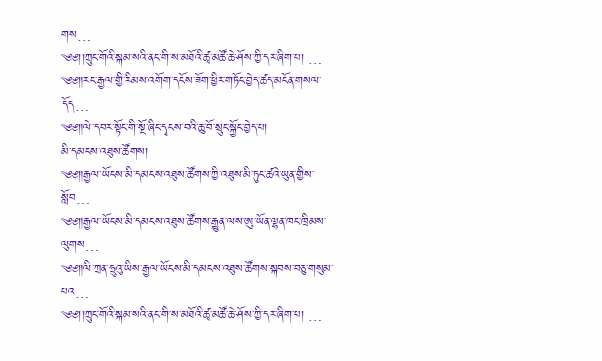གས…
༄༅།།ཀྲུང་གོའི་སྐམ་སའི་ནང་གི་ས་མཐོའི་ཚྭ་མཚོ་ཆེ་ཤོས་ཀྱི་དར་ཞིག་པ། …
༄༅༎རང་རྒྱལ་གྱི་རིམས་འགོག་དངོས་ཟོག་ཕྱིར་གཏོང་བྱེད་ཚད་མངོན་གསལ་དོད…
༄༅༎ལེ་དབར་སྟོང་གི་སྔོ་ཞིང་དྭངས་བའི་ཆུ་བོ་སྲུང་སྐྱོང་བྱེད་པ།
མི་དམངས་འཐུས་ཚོགས།
༄༅༎རྒྱལ་ཡོངས་མི་དམངས་འཐུས་ཚོགས་ཀྱི་འཐུས་མི་ཏུང་ཚའེ་ཡུན་གྱིས་སློབ…
༄༅༎རྒྱལ་ཡོངས་མི་དམངས་འཐུས་ཚོགས་རྒྱུན་ལས་ཨུ་ཡོན་ལྷན་ཁང་ཁྲིམས་ལུགས…
༄༅༎ལི་ཀྲན་ཧྲུའུ་ཡིས་རྒྱལ་ཡོངས་མི་དམངས་འཐུས་ཚོགས་སྐབས་བཅུ་གསུམ་པའ…
༄༅།།ཀྲུང་གོའི་སྐམ་སའི་ནང་གི་ས་མཐོའི་ཚྭ་མཚོ་ཆེ་ཤོས་ཀྱི་དར་ཞིག་པ། …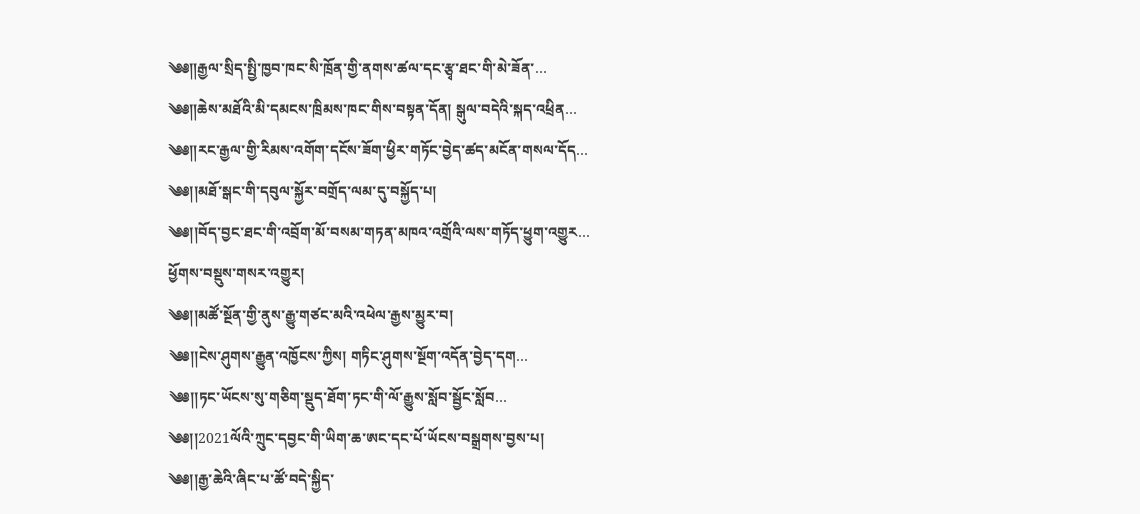༄༅༎རྒྱལ་སྲིད་སྤྱི་ཁྱབ་ཁང་སི་ཁྲོན་གྱི་ནགས་ཚལ་དང་རྩྭ་ཐང་གི་མེ་ཟོན་…
༄༅༎ཆེས་མཐོའི་མི་དམངས་ཁྲིམས་ཁང་གིས་བསྟན་དོན། སྒུལ་བདེའི་སྐད་འཕྲིན…
༄༅༎རང་རྒྱལ་གྱི་རིམས་འགོག་དངོས་ཟོག་ཕྱིར་གཏོང་བྱེད་ཚད་མངོན་གསལ་དོད…
༄༅།།མཐོ་སྒང་གི་དབུལ་སྐྱོར་བགྲོད་ལམ་དུ་བསྐྱོད་པ།
༄༅།།བོད་བྱང་ཐང་གི་འབྲོག་མོ་བསམ་གཏན་མཁའ་འགྲོའི་ལས་གཏོད་ཕྱུག་འགྱུར…
ཕྱོགས་བསྡུས་གསར་འགྱུར།
༄༅།།མཚོ་སྔོན་གྱི་ནུས་རྒྱུ་གཙང་མའི་འཕེལ་རྒྱས་མྱུར་བ།
༄༅།།ངེས་ཤུགས་རྒྱུན་འཁྱོངས་ཀྱིས། གཏིང་ཤུགས་སྔོག་འདོན་བྱེད་དག…
༄༅།།ཏང་ཡོངས་སུ་གཅིག་སྡུད་ཐོག་ཏང་གི་ལོ་རྒྱུས་སློབ་སྦྱོང་སློབ…
༄༅།།2021ལོའི་ཀྲུང་དབྱང་གི་ཡིག་ཆ་ཨང་དང་པོ་ཡོངས་བསྒྲགས་བྱས་པ།
༄༅།།རྒྱ་ཆེའི་ཞིང་པ་ཚོ་བདེ་སྐྱིད་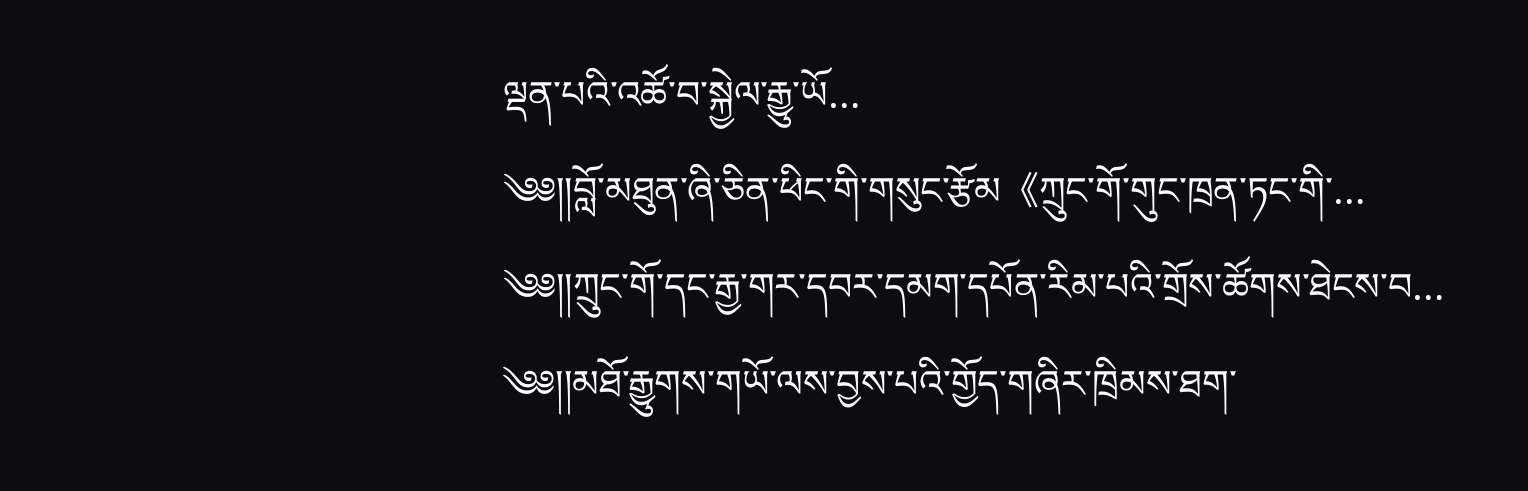ལྡན་པའི་འཚོ་བ་སྐྱེལ་རྒྱུ་ཡོ…
༄༅།།བློ་མཐུན་ཞི་ཅིན་ཕིང་གི་གསུང་རྩོམ《ཀྲུང་གོ་གུང་ཁྲན་ཏང་གི་…
༄༅།།ཀྲུང་གོ་དང་རྒྱ་གར་དབར་དམག་དཔོན་རིམ་པའི་གྲོས་ཚོགས་ཐེངས་བ…
༄༅།།མཐོ་རྒྱུགས་གཡོ་ལས་བྱས་པའི་གྱོད་གཞིར་ཁྲིམས་ཐག་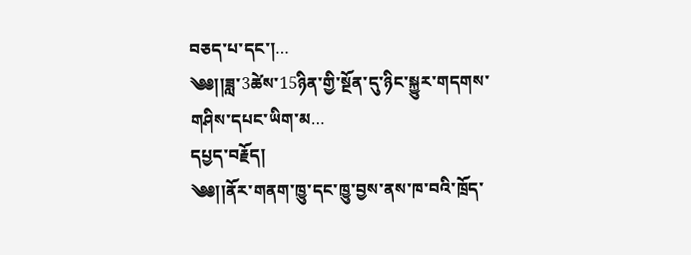བཅད་པ་དང་།…
༄༅།།ཟླ་3ཚེས་15ཉིན་གྱི་སྔོན་དུ་ཉིང་སྐྱུར་གདགས་གཤིས་དཔང་ཡིག་མ…
དཔྱད་བརྗོད།
༄༅།།ནོར་གནག་ཁྱུ་དང་ཁྱུ་བྱས་ནས་ཁ་བའི་ཁྲོད་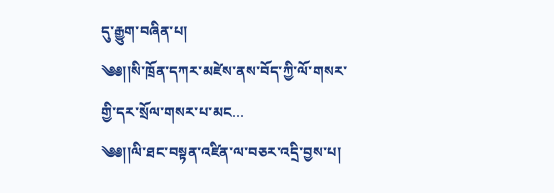དུ་རྒྱུག་བཞིན་པ།
༄༅།།སི་ཁྲོན་དཀར་མཛེས་ནས་བོད་ཀྱི་ལོ་གསར་གྱི་དར་སྲོལ་གསར་པ་མང…
༄༅།།ལི་ཐང་བསྟན་འཛིན་ལ་བཅར་འདྲི་བྱས་པ།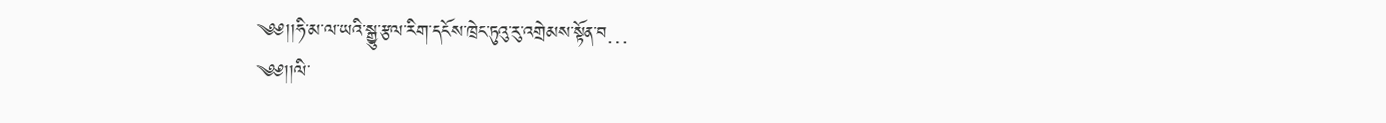༄༅།།ཧི་མ་ལ་ཡའི་སྒྱུ་རྩལ་རིག་དངོས་ཁྲེང་ཏུའུ་རུ་འགྲེམས་སྟོན་བ…
༄༅།།ལི་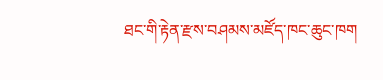ཐང་གི་རྟེན་རྫས་བཤམས་མཛོད་ཁང་ཆུང་ཁག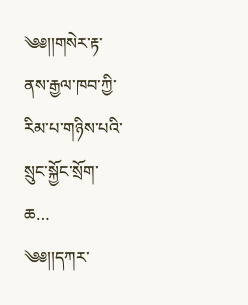༄༅།།གསེར་རྟ་ནས་རྒྱལ་ཁབ་ཀྱི་རིམ་པ་གཉིས་པའི་སྲུང་སྐྱོང་སྲོག་ཆ…
༄༅།།དཀར་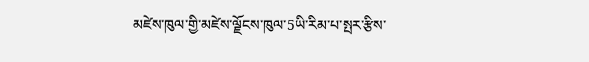མཛེས་ཁུལ་གྱི་མཛེས་ལྗོངས་ཁུལ་5ཡི་རིམ་པ་སྤར་རྩིས་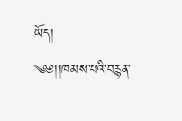ཡོད།
༄༅།།ཁམས་པའི་བརྙན་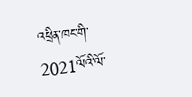འཕྲིན་ཁང་གི་2021ལོའི་ལོ་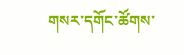གསར་དགོང་ཚོགས་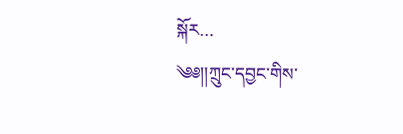སྐོར…
༄༅།།ཀྲུང་དབྱང་གིས་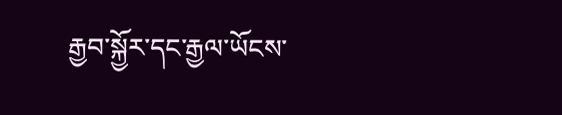རྒྱབ་སྐྱོར་དང་རྒྱལ་ཡོངས་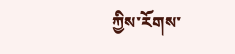ཀྱིས་རོགས་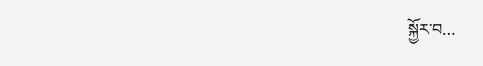སྐྱོར་བ…